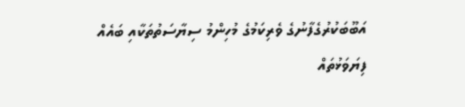އަބޫބަކުރުގެފާނުގެ ވެރިކަމުގެ މުހިންމު ސިޔާސަތުތަކާއި ބައެއް ފިޔަވަޅުތައް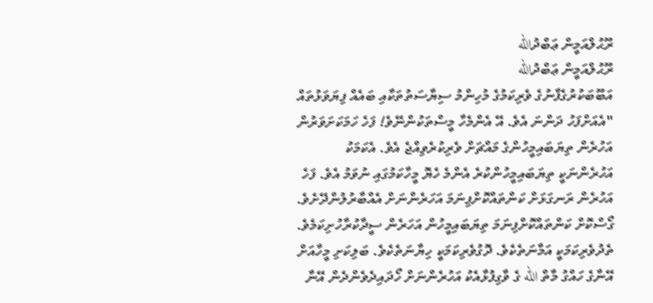ރޫޙުލްއަމީން ޢަބްދުالله
ރޫޙުލްއަމީން ޢަބްދުالله
އަބޫބަކުރުގެފާނުގެ ވެރިކަމުގެ މުހިންމު ސިޔާސަތުތަކާއި ބައެއް ފިޔަވަޅުތައް
"އެއަށްފަހު ދަންނަ އެވެ. އޭ އެންމެހާ މީސްތަކުންނޭވެ! ފަހެ ހަމަކަށަވަރުން އަހުރެން ތިޔަބައިމީހުންގެ މައްޗަށް ވެރިކުރެވިއްޖެ އެވެ. އެކަމަކު އަހުރެންނަކީ ތިޔަބައިމީހުންކުރެ އެންމެ ހެޔޮ މީހާކަމުގައި ނުވަމު އެވެ. ފަހެ އަހުރެން ރަނގަޅަށް ކަންތައްކޮށްފިނަމަ އަހަރެންނަށް އެއްބާރުލުންދޭށެވެ. ގޯސްކޮށް ކަންތައްކޮށްފިނަމަ ތިޔަބައިމީހުން އަހަރެން ސީދާކުރާހުށިކަމެވެ. ތެދުވެރިކަމަކީ އަމާނަތެކެވެ. ދޮގުވެރިކަމަކީ ހިޔާނަތެކެވެ. ބަލިކަށި މީހާއަށް އޭނާގެ ހައްގު މާތް الله ގެ ވާގިފުޅާއެކު އަހުރެންނަށް ހޯދައިދެވެންދެން އޭނާ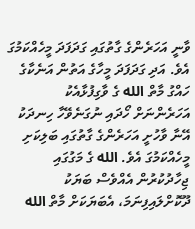ވާނީ އަހަރެންގެ ގާތުގައި ގަދަފަދަ މީހެއްކަމުގަ އެވެ. އަދި ގަދަފަދަ މީހާގެ އަތުން އަނެކާގެ ހައްގު މާތް الله ގެ ވާގިފުޅާއެކު އަހަރެންނަށް ހޯދައި ނުގަނެވޭހާ ހިނދަކު އޭނާ ވާހުށީ އަހަރެންގެ ގާތުގައި ބަލިކަށި މީހެއްކަމުގަ އެވެ. الله ގެ މަގުގައި ޖިހާދުކުރުން އެއްވެސް ބަޔަކު ދޫކޮށްލައިފިނަމަ، އެބަޔަކަށް މާތް الله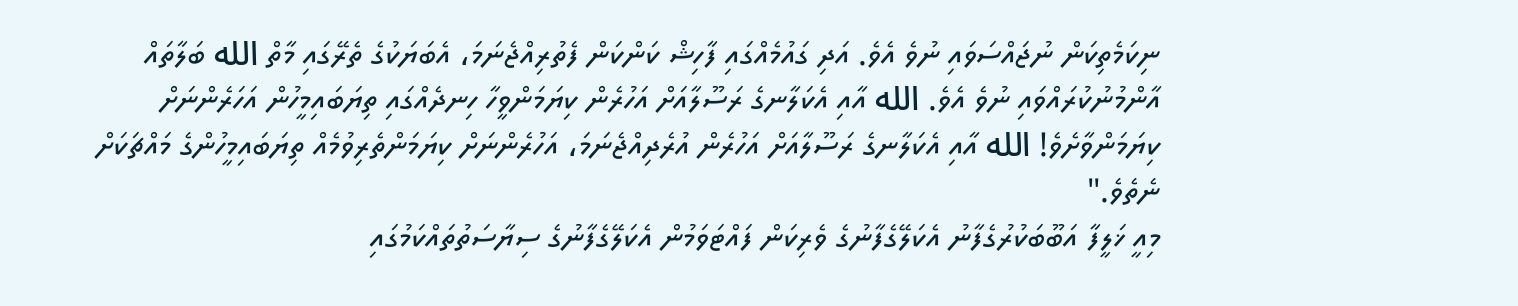ނިކަމެތިކަން ނުޖައްސަވައި ނުވެ އެވެ. އަދި ގައުމެއްގައި ފާހިޝް ކަންކަން ފެތުރިއްޖެނަމަ، އެބަޔަކުގެ ތެރޭގައި މާތް الله ބަލާތައް އާންމުނުކުރައްވައި ނުވެ އެވެ. الله އާއި އެކަލާނގެ ރަސޫލާއަށް އަހުރެން ކިޔަމަންވީހާ ހިނދެއްގައި ތިޔަބައިމީހުން އަހަރެންނަށް ކިޔަމަންވާށެވެ! الله އާއި އެކަލާނގެ ރަސޫލާއަށް އަހުރެން އުރެދިއްޖެނަމަ، އަހުރެންނަށް ކިޔަމަންތެރިވުމެއް ތިޔަބައިމީހުންގެ މައްޗަކަށް ނެތެވެ."
މިއީ ޚަލީފާ އަބޫބަކުރުގެފާނު އެކަލޭގެފާނުގެ ވެރިކަން ފައްޓަވަމުން އެކަލޭގެފާނުގެ ސިޔާސަތުތައްކަމުގައި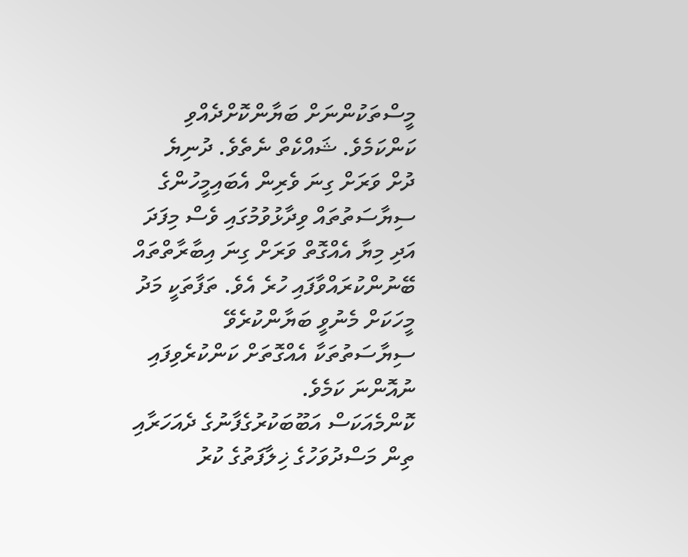މީސްތަކުންނަށް ބަޔާންކޮށްދެއްވި ކަންކަމެވެ. ޝައްކެތް ނެތެވެ. ދުނިޔެ ދުށް ވަރަށް ގިނަ ވެރިން އެބައިމީހުންގެ ސިޔާސަތުތައް ވިދާޅުވުމުގައި ވެސް މިފަދަ އަދި މިޔާ އެއްގޮތް ވަރަށް ގިނަ އިބާރާތްތައް ބޭނުންކުރައްވާފައި ހުރެ އެވެ. ތަފާތަކީ މަދު މީހަކަށް މެނުވީ ބަޔާންކުރެވޭ ސިޔާސަތުތަކާ އެއްގޮތަށް ކަންކުރެވިފައި ނުއޮންނަ ކަމެވެ.
ކޮންމެއަކަސް އަބޫބަކުރުގެފާނުގެ ދެއަހަރާއި ތިން މަސްދުވަހުގެ ޚިލާފަތުގެ ކުރު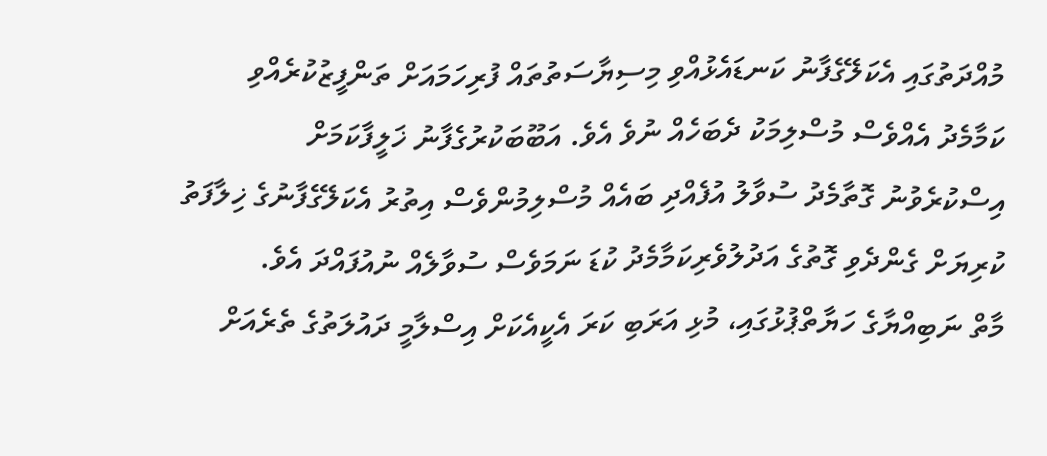މުއްދަތުގައި އެކަލޭގެފާނު ކަނޑައެޅުއްވި މިސިޔާސަތުތައް ފުރިހަމައަށް ތަންފީޒުކުރެއްވި ކަމާމެދު އެއްވެސް މުސްލިމަކު ދެބަހެއް ނުވެ އެވެ. އަބޫބަކުރުގެފާނު ޚަލީފާކަމަށް އިސްކުރެވުނު ގޮތާމެދު ސުވާލު އުފެއްދި ބައެއް މުސްލިމުންވެސް އިތުރު އެކަލޭގެފާނުގެ ޚިލާފަތު ކުރިޔަށް ގެންދެވި ގޮތުގެ އަދުލުވެރިކަމާމެދު ކުޑަ ނަމަވެސް ސުވާލެއް ނުއުފައްދަ އެވެ.
މާތް ނަބިއްޔާގެ ހަޔާތްޕުޅުގައި، މުޅި އަރަބި ކަރަ އެކީއެކަށް އިސްލާމީ ދައުލަތުގެ ތެރެއަށް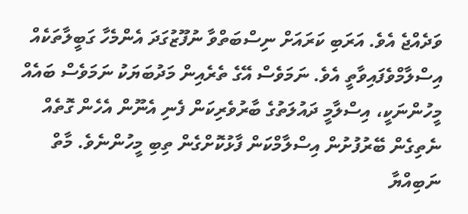ވަދެއްޖެ އެވެ. އަރަބި ކަރައަށް ނިސްބަތްވާ ނުފޫޒުގަދަ އެންމެހާ ގަބީލާތަކެއް އިސްލާމްވެފައިވާތީ އެވެ. ނަމަވެސް އޭގެ ތެރެއިން މަދުބަޔަކު ނަމަވެސް ބައެއް މީހުންނަކީ، އިސްލާމީ ދައުލަތުގެ ބާރުވެރިކަން ފެނި އެނޫން އެހެން ގޮތެއް ނެތިގެން ބޭރުފުށުން އިސްލާމްކަން ފާޅުކޮށްގެން ތިބި މީހުންނެވެ. މާތް ނަބިއްޔާ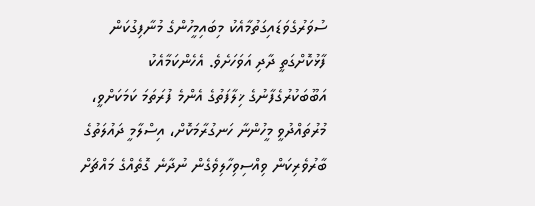ސުވަރުގެވަޑައިގަތުމާއެކު މިބައިމީހުންގެ މުނާފިގުކަން ފާޅުކޮށްގަތީ ދާދި އަވަހަށެވެ. އެހެންކަމާއެކު އަބޫބަކުރުގެފާނުގެ ޚިލާފަތުގެ އެންމެ ފުރަތަމަ ކަމަކަށްވީ، މުރުތައްދުވީ މީހުންނާ ހަނގުރާމަކޮށް، އިސްލާމީ ދައުލަތުގެ ބާރުވެރިކަން ވިއްސިވިހާލިވެގެން ނުދާނެ ގޮތެއްގެ މައްޗަށް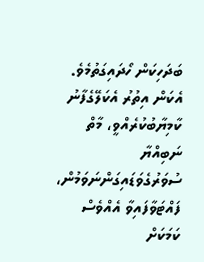ބަދަހިކަން ހޯދައިގަތުމެވެ. އެކަން އިތުރު އެކަލޭގެފާނު ކާމިޔާބުކުރެއްވީ، މާތް ނަބިއްޔާ ސުވަރުގެވަޑައިގަންނަވަމުން، ފައްޓަވާފައިވާ އެއްވެސް ކަމަކަށް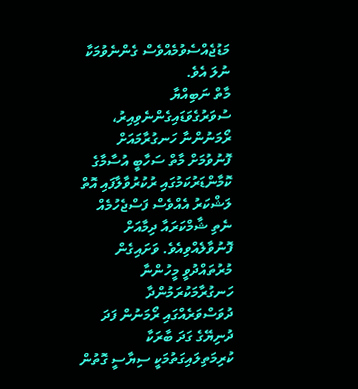މަޑުޖެއްސެވުމެއްވެސް ގެންނެވުމަކާ ނުލަ އެވެ.
މާތް ނަބިއްޔާ ސުވަރުގެވަޑައިގެންނެވިއިރު، ރޯމަނުންނާ ހަނގުރާމައަށް ފޮނުވުމަށް މާތް ސަހާބީ އުސާމާގެ ކޮމާންޑަރުކަމުގައި ރުކުރުވާލާފައި އޮތް ލަޝްކަރު އެއްވެސް ފަސްޖެހުމެއް ނެތި ޝާމްކަރައާ ދިމާއަށް ފޮނުވާލެއްވިއެވެ. ވަށައިގެން މުރުތައްދުވީ މީހުންނާ ހަނގުރާމަކުރަމުންދާ ދުވަސްވަރެއްގައި ރޯމަނުން ފަދަ ދުނިޔޭގެ ގަދަ ބާރަކާ ކުރިމަތިލައިގަތުމަކީ ސިޔާސީ ގޮތުން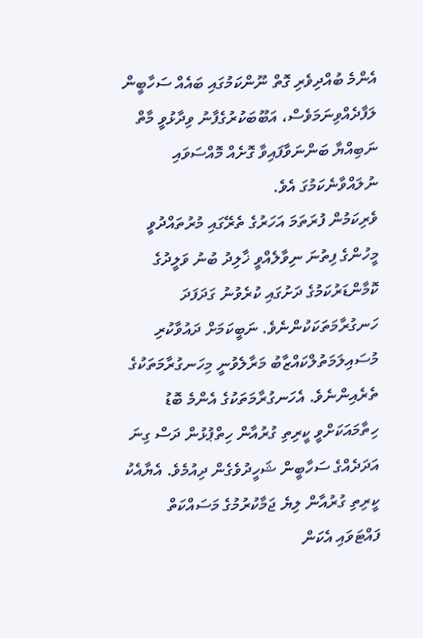އެންމެ ބުއްދިވެރި ގޮތް ނޫންކަމުގައި ބައެއް ސަހާބީން ލަފާދެއްވިނަމަވެސް، އަބޫބަކުރުގެފާނު ވިދާޅުވީ މާތް ނަބިއްޔާ ބަންނަވާފައިވާ ގޮށެއް މޮއްސަވައި ނުލައްވާނެކަމުގަ އެވެ.
ވެރިކަމުން ފުރަތަމަ އަހަރުގެ ތެރޭގައި މުރުތައްދުވީ މީހުންގެ ފިތުނަ ނިވާލެއްވީ ޚާލިދު ބުނު ވަލީދުގެ ކޮމާންޑަރުކަމުގެ ދަށުގައި ކުރެވުނު ގަދަފަދަ ހަނގުރާމަތަކަކުންނެވެ. ނަބީކަމަށް ދައުވާކުރި މުސައިލަމަތުލްކައްޒާބު މަރާލެވުނީ މިހަނގުރާމަތަކުގެ ތެރެއިންނެވެ. އެހަނގުރާމަތަކުގެ އެންމެ ބޮޑު ހިތާމައަކަށްވީ ކީރިތި ގުރުއާން ހިތްޕުޅުން ދަސް ގިނަ އަދަދެއްގެ ސަހާބީން ޝަހީދުވެގެން ދިއުމެވެ. އެޔާއެކު ކީރިތި ގުރުއާން ލިޔެ ޖަމާކުރުމުގެ މަސައްކަތް ފައްޓަވައި އެކަން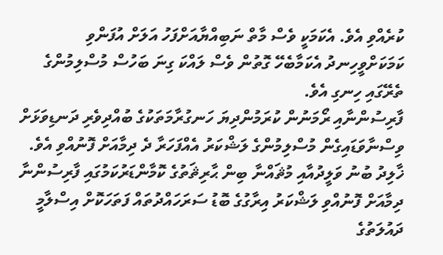ކުރެއްވި އެވެ. އެކަމަކީ ވެސް މާތް ނަބިއްޔާއަށްފަހު އަލަށް އުފަންވި ކަމަކަށްވީހިނދު އެކަމާބެހޭ ގޮތުން ވެސް ލައްކަ ގިނަ ބަހުސް މުސްލިމުންގެ ތެރޭގައި ހިނގި އެވެ.
ފާރިސުންނާއި ރޯމަނުން ކުރަމުންދިޔަ ހަނގުރާމަތަކުގެ ބުއްދިވެރި ދަނޑިވަޅަށް ވިސްނާވަޑައިގެން މުސްލިމުންގެ ލަޝްކަރު އެއްފަހަރާ ދެ ދިމާއަށް ފޮނުއްވި އެވެ. ޚާލިދު ބުނު ވަލީދުއާއި މުޘައްނާ ބިން ޙާރިޘަތުގެ ކޮމާންޑަރުކަމުގައި ފާރިސުންނާ ދިމާއަށް ފޮނުއްވި ލަޝްކަރު އިރާގުގެ ބޮޑު ސަރަހައްދުތައް ފަތަހަކޮށް އިސްލާމީ ދައުލަތުގެ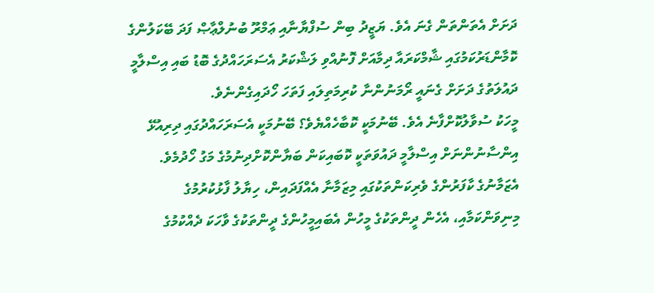ދަށަށް އެތަންތަން ގެނަ އެވެ. ޔަޒީދު ބިން ސުފްޔާނާއި ޢަމްރޫ ބުނުލްޢާޞް ފަދަ ބޭކަލުންގެ ކޮމާންޑަރުކަމުގައި ޝާމްކަރައާ ދިމާއަށް ފޮނުއްވި ލަޝްކަރު އެސަރަހައްދުގެ ބޮޑު ބައި އިސްލާމީ ދައުލަތުގެ ދަށަށް ގެނައީ ރޯމަނުންނާ ކުރިމަތިލައި ފަތަހަ ހޯދައިގެންނެވެ.
މީހަކު ސުވާލުކޮށްފާނެ އެވެ. ބޭނުމަކީ ކޮބާހެއްޔެވެ؟ ބޭނުމަކީ އެސަރަހައްދުގައި ދިރިއުޅޭ އިންސާނުންނަށް އިސްލާމީ ދައުވަތަކީ ކޮބައިކަން ބަޔާންކޮށްދިނުމުގެ މަގު ހޯދުމެވެ. އެޒަމާނުގެ ކާފަރުންގެ ވެރިކަންތަކުގައި މިޒަމާނާ އެއްފަދައިން، ހިޔާލު ފާޅުކުރުމުގެ މިނިވަންކަމާއި، އެހެން ދީންތަކުގެ މީހުން އެބައިމީހުންގެ ދީންތަކުގެ ވާހަކަ ދެއްކުމުގެ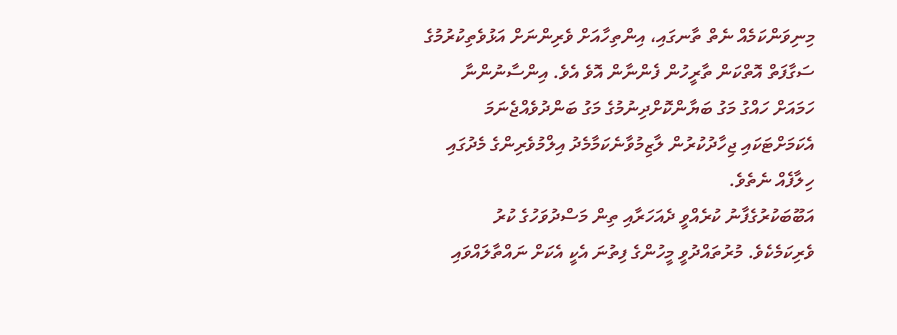މިނިވަންކަމެއް ނެތް ތާނގައި، އިންތިހާއަށް ވެރިންނަށް އަޅުވެތިކުރުމުގެ ސަގާފަތް އޮތްކަން ތާރީހުން ފެންނާން އޮވެ އެވެ. އިންސާނުންނާ ހަމައަށް ހައްގު މަގު ބަޔާންކޮށްދިނުމުގެ މަގު ބަންދުވެއްޖެނަމަ އެކަމަށްޓަކައި ޖިހާދުކުރުން ލާޒިމުވާނެކަމާމެދު އިލްމުވެރިންގެ މެދުގައި ހިލާފެއް ނެތެވެ.
އަބޫބަކުރުގެފާނު ކުރެއްވީ ދެއަހަރާއި ތިން މަސްދުވަހުގެ ކުރު ވެރިކަމެކެވެ. މުރުތައްދުވީ މީހުންގެ ފިތުނަ އެކީ އެކަށް ނައްތާލައްވައި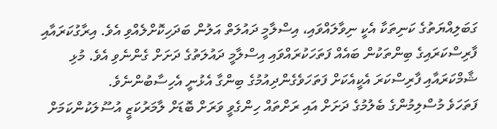ގަބަލިއްޔަތުގެ ކަނިތަކާ އެކީ ނިވާލައްވައި، އިސްލާމީ ދައުލަތް އަލުން ބަދަހިކޮށްލެއްވި އެވެ. އިރާގުކަރައާއި ފާރިސްކަރައިގެ ބިންތަކުން ބައެއް ފަތަހަކުރައްވައި އިސްލާމީ ދައުލަތުގެ ދަށަށް ގެންނެވި އެވެ. މުޅި ޝާމްކަރައާއި ފާރިސްކަރަ އެކީއެކަށް ފަތަހަވެގެންދިއުމުގެ ބިންގާ އެޅުނީ އެހިސާބުންނެވެ.
ފަތަހަވެ މުސްލިމުންގެ ބެލުމުގެ ދަށަށް އައި ރަށްތައް ހިންގެވީ ވަރަށް ބޮޑަށް ލާމަރުކަޒީ އުސޫލަކުންކަމަށް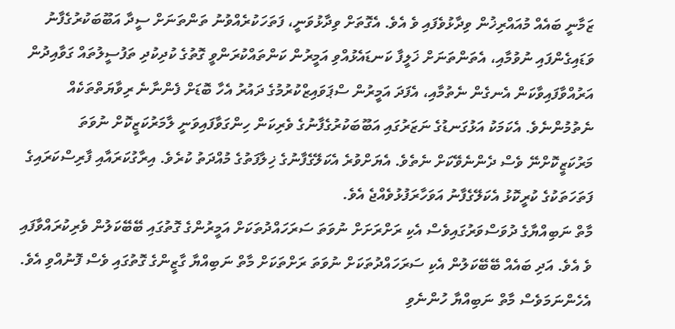ޒަމާނީ ބައެއް މުއައްރިޚުން ވިދާޅުވެފައި ވެ އެވެ. އެގޮތަށް ވިދާޅުވަނީ، ފަތަހަކުރެއްވުނު ތަންތަނަށް ސީދާ އަބޫބަކުރުގެފާނު ވަޑައިގެންފައި ނުވުމާއި، އެތަންތަނަށް ޚަލީފާ ކަނޑައެޅުއްވި އަމީރުން ކަންތައްކުރަންވީ ގޮތުގެ ކުދިކުދި ތަފުސީލުތައް ގަވާއިދުން އަރުއްވާފައިވާކަން އެނގެން ނެތުމާއި، އެފަދަ އަމީރުން ސްޕަވައިޒްކުރުމުގެ ދައުރު އެހާ ބޮޑަށް ފެންނާނެ ރިވާޔަތްތަކެއް ނެތުމުންނެވެ. އެކަމަކު އަޅުގަނޑުގެ ނަޒަރުގައި އަބޫބަކުރުގެފާނުގެ ވެރިކަން ހިންގަވާފައިވަނީ ލާމަރުކަޒީކޮށް ނުވަތަ މަރުކަޒީކޮށްނޭ ވެސް ދެންނެވޭކަށް ނެތެވެ. އެޔަށްވުރެ އެކަލޭގެފާނުގެ ޚިލާފަތުގެ މުއްދަތު ކުރެވެ. އިރާގުކަރައާއި ފާރިސްކަރައިގެ ފަތަހަތަކުގެ ކުރީކޮޅު އެކަލޭގެފާނު އަވަހާރަފުޅުވެއްޖެ އެވެ.
މާތް ނަބިއްޔާގެ ދުވަސްވަރުގައިވެސް އެކި ރަށްރަށަށް ނުވަތަ ސަރަހައްދުތަކަށް އަމީރުންގެ ގޮތުގައި ބޭބޭކަލުން ވެރިކުރައްވާފައި ވެ އެވެ. އަދި ބައެއް ބޭބޭކަލުން އެކި ސަރަހައްދުތަކަށް ނުވަތަ ރަށްތަކަށް މާތް ނަބިއްޔާ ގާޒީންގެ ގޮތުގައި ވެސް ފޮނުއްވި އެވެ. އެހެންނަމަވެސް މާތް ނަބިއްޔާ ހުންނެވި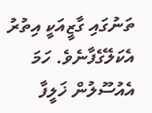ތަނުގައި ގާޒީއަކީ އިތުރު އެކަލޭގެފާނެވެ. ހަމަ އެއުސޫލުން ޚަލީފާ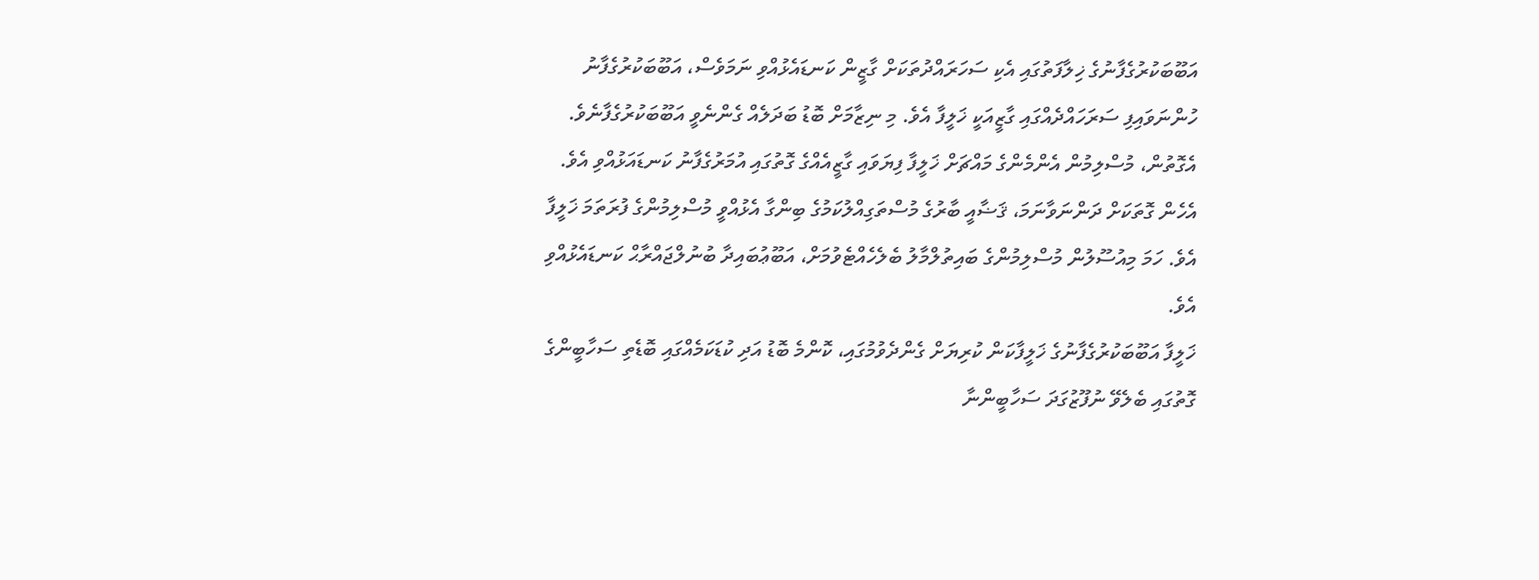އަބޫބަކުރުގެފާނުގެ ޚިލާފަތުގައި އެކި ސަހަރައްދުތަކަށް ގާޒީން ކަނޑައެޅުއްވި ނަމަވެސް، އަބޫބަކުރުގެފާނު ހުންނަވައިފި ސަރަހައްދެއްގައި ގާޒީއަކީ ޚަލީފާ އެވެ. މި ނިޒާމަށް ބޮޑު ބަދަލެއް ގެންނެވީ އަބޫބަކުރުގެފާނެވެ. އެގޮތުން، މުސްލިމުން އެންމެންގެ މައްޗަށް ޚަލީފާ ފިޔަވައި ގާޒީއެއްގެ ގޮތުގައި އުމަރުގެފާނު ކަނޑައަޅުއްވި އެވެ. އެހެން ގޮތަކަށް ދަންނަވާނަމަ، ޤަޟާއީ ބާރުގެ މުސްތަގިއްލުކަމުގެ ބިންގާ އެޅުއްވީ މުސްލިމުންގެ ފުރަތަމަ ޚަލީފާ އެވެ. ހަމަ މިއުސޫލުން މުސްލިމުންގެ ބައިތުލްމާލު ބެލެހެއްޓެވުމަށް، އަބޫޢުބައިދާ ބުނުލްޖައްރާޙް ކަނޑައެޅުއްވި އެވެ.
ޚަލީފާ އަބޫބަކުރުގެފާނުގެ ޚަލީފާކަން ކުރިޔަށް ގެންދެވުމުގައި، ކޮންމެ ބޮޑު އަދި ކުޑަކަމެއްގައި ބޮޑެތި ސަހާބީންގެ ގޮތުގައި ބެލެވޭ ނުފޫޒުގަދަ ސަހާބީންނާ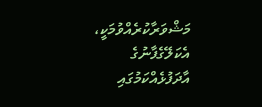މަޝްވަރާކުރެއްވުމަކީ، އެކަލޭގެފާނުގެ އާދަފުޅެއްކަމުގައި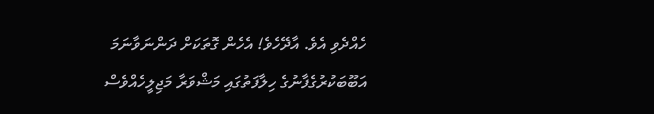ހެއްދެވި އެވެ. އާދޭހެވެ! އެހެން ގޮތަކަށް ދަންނަވާނަމަ އަބޫބަކުރުގެފާނުގެ ހިލާފަތުގައި މަޝްވަރާ މަޖިލީހެއްވެސް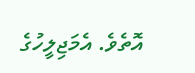އޮތެވެ. އެމަޖިލީހުގެ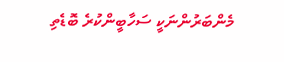މެންބަރުންނަކީ ސަހާބީންކުރެ ބޮޑެތި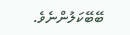ބޭބޭކަލުންނެވެ.